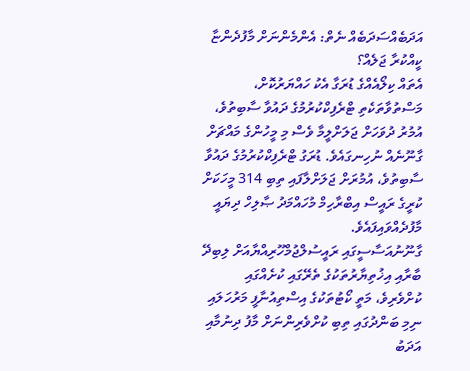އަދަބެއްސަދަބެއް ނެތް: އެންމެންނަށް މާފުދެންޏާ ކީއްކުރާ ޖަލެއް؟
އެތައް ކިލޯއެއްގެ ޑުރަގާ އެކު ހައްޔަރުކޮށް، މަސްތުވާތަކެތި ޓްރެފިކްކުރުމުގެ ދައުވާ ސާބިތުވެ، އުމުރު ދުވަހަށް ޖަލަށްލީމާ ވެސް މި މީހުންގެ މައްޗަށް ގާނޫނެއް ނުހިނގައެވެ. ޑުރަގު ޓްރެފިކްކުރުމުގެ ދައުވާ ސާބިތުވެ، އުމުރަށް ޖަލަށްލާފައި ތިބި 314 މީހަކަށް ކުރީގެ ރައީސް އިބްރާހިމް މުހައްމަދު ޞާލިހް ދިޔައީ މާފުދެއްވައިފައެވެ.
ގާނޫނުއަސާސީގައި ރައީސުލްޖުމްހޫރިއްޔާއަށް ލިބިދޭ ބާރާއި އިޚުތިޔާރުތަކުގެ ތެރޭގައި ކުށެއްގައި ކުށްވެރިވެ، މަތީ ކޯޓުތަކުގެ އިސްތިއުނާފީ މަރުހަލައި ނިމި ބަންދުގައި ތިބި ކުށްވެރިންނަށް މާފު ދިނުމާއި އަދަބު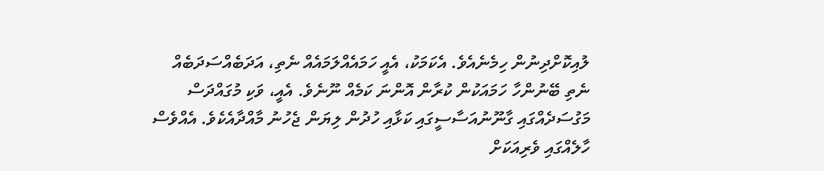ލުއިކޮށްދިނުން ހިމެނެއެވެ. އެކަމަކު، އެއީ ހަމައެއްލަމައެއް ނެތި، އަދަބެއްސަދަބެއް ނެތި ބޭނުންހާ ހަމައަކުން ކުރާން އޮންނަ ކަމެއް ނޫނެވެ. އެއީ، ވަކި މުގައްދަސް މަގުސަދެއްގައި ގާނޫނުއަސާސީގައި ކަޅާއި ހުދުން ލިޔަން ޖެހުނު މާއްދާއެކެވެ. އެއްވެސް ހާލެއްގައި ވެރިއަކަށް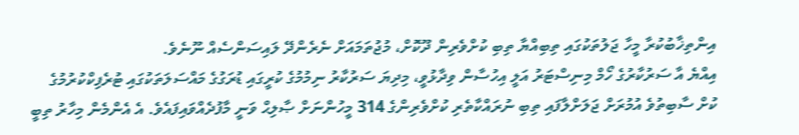އިންތިޚާބުކުރާ މީހާ ޖަލުތަކުގައި ތިބިއްޔާ ތިބި ކުށްވެރިން ދޫކޮށް، މުޖުތަމައަށް ނެރެންދޭ ލައިސަންސެއް ނޫނެވެ.
އިއްޔެ އާ ސަރުކާރުގެ ހޯމް މިނިސްޓަރު އަލީ އިހުސާން ވިދާޅުވީ، މިދިޔަ ސަރުކާރު ނިމުމުގެ ކުރީގައި ޑުރަގުގެ މައްސަލަތަކުގައި ޓުރެފިކްކުރުމުގެ ކުށް ސާބިތުވެ އުމުރަށް ޖަލަށްލާފައި ތިބި ނުރައްކާތެރި ކުށްވެރިންގެ 314 މީހުންނަށް ޞާލިޙް ވަނީ މާފުދެއްވައިފައެވެ. އެ އެންމެން މިހާރު ތިބީ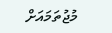މުޖުތަމައަށް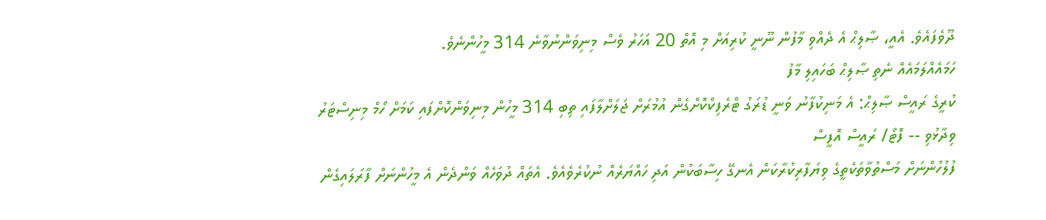ދޫވެފައެވެ. އެއީ، ޞާލިޙް އެ ދެއްވި މާފުން ނޫނީ ކުރިއަށް މި އޮތް 20 އަހަރު ވެސް މިނިވަންނުވާނެ 314 މީހުންނެވެ.
ހަމައެއްލަމައެއް ނެތި ޞާލިޙް ބަހައިލި މާފު
ކުރީގެ ރައީސް ޞާލިޙް: އެ މަނިކުފާނު ވަނީ ޑުރަގު ޓްރެފިކްކޮށްގެން އުމުރަށް ޖަލަށްލާފައި ތިބި 314 މީހުން މިނިވަންކޮށްފައި ކަމަށް ހޯމް މިނިސްޓަރު ވިދާޅުވި -- ފޮޓޯ/ ރައީސް އޮފީސް
ފުލުހުންނަށް މަސްތުވާތަކެތީގެ ވިޔަފާރިކުރާކަން އެނގޭ ހިސާބަކުން އަދި ހައްޔަރެއް ނުކުރެވެއެވެ. އެތައް ދުވަހެއް ވަންދެން އެ މީހުންނަށް ފާރަލައިގެން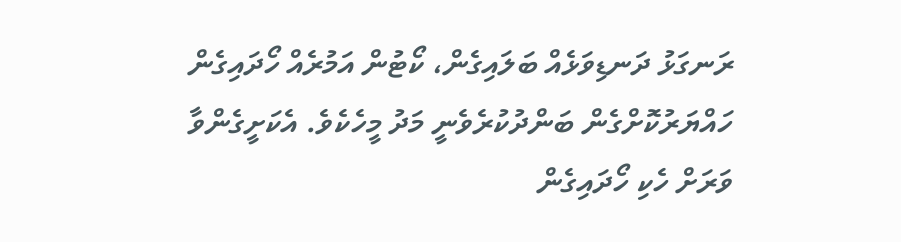ރަނގަޅު ދަނޑިވަޅެއް ބަލައިގެން، ކޯޓުން އަމުރެއް ހޯދައިގެން ހައްޔަރުކޮށްގެން ބަންދުކުރެވެނީ މަދު މީހެކެވެ. އެކަށީގެންވާ ވަރަށް ހެކި ހޯދައިގެން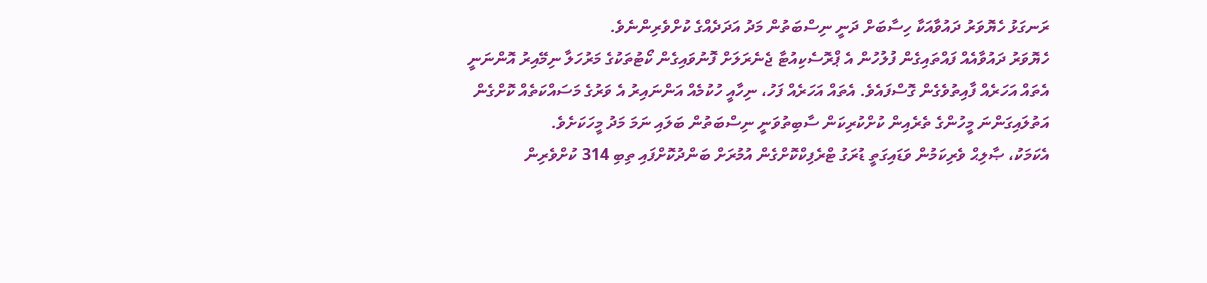ރަނގަޅު ހެޔޮވަރު ދައުވާއަކާ ހިސާބަށް ދަނީ ނިސްބަތުން މަދު އަދަދެއްގެ ކުށްވެރިންނެވެ.
ހެޔޮވަރު ދައުވާއެއް ފައްތައިގެން ފުލުހުން އެ ޕްރޮސެކިއުޓާ ޖެނެރަލަށް ފޮނުވައިގެން ކޯޓުތަކުގެ މަރުހަލާ ނިމޭއިރު އޮންނަނީ އެތައް އަހަރެއް ފާއިތުވެގެން ގޮސްފައެވެ. އެތައް އަހަރެއް ފަހު، ނިހާއީ ހުކުމެއް އަންނައިރު އެ ވަރުގެ މަސައްކަތެއް ކޮށްގެން އަތުލައިގަންނަ މީހުންގެ ތެރެއިން ކުށްކުރިކަން ސާބިތުވަނީ ނިސްބަތުން ބަލައި ނަމަ މަދު މީހަކަށެވެ.
އެކަމަކު، ޞާލިޙް ވެރިކަމުން ވަޑައިގަތީ ޑުރަގު ޓްރެފިކްކޮށްގެން އުމުރަށް ބަންދުކޮށްފައި ތިބި 314 ކުށްވެރިން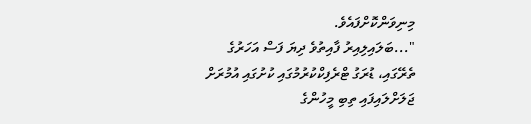މިނިވަންކޮށްފައެވެ.
"...ބަލައިލިއިރު ފާއިތުވެ ދިޔަ ފަސް އަހަރުގެ ތެރޭގައި، ޑުރަގު ޓްރެފިކްކުރުމުގައި ކުށުގައި އުމުރަށް ޖަލަށްލައިފައި ތިބި މީހުންގެ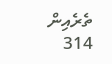ތެރެއިން 314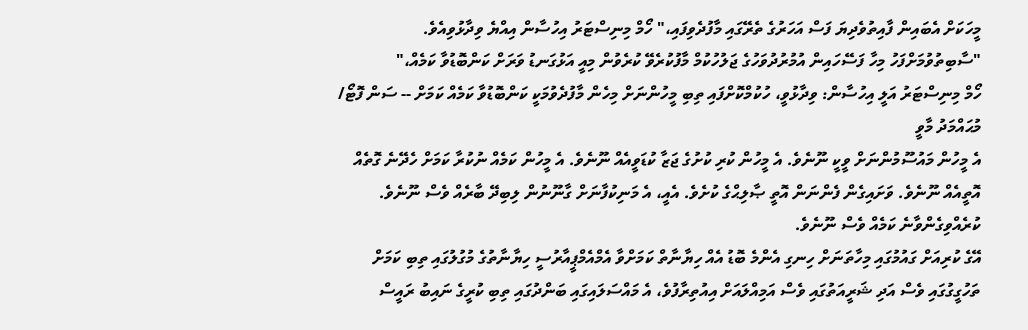މީހަކަށް އެބައިން ފާއިތުވެދިޔަ ފަސް އަހަރުގެ ތެރޭގައި މާފުދެވިފައި،" ހޯމް މިނިސްޓަރު އިހުސާން އިއްޔެ ވިދާޅުވިއެވެ.
"ސާބިތުވުމަށްފަހު މިހާ ފަސޭހައިން އުމުރުދުވަހުގެ ޖަލުހުކުމް މާފުކުރެވޭ ކުރެވުން މިއީ އަޅުގަނޑު ވަރަށް ކަންބޮޑުވާ ކަމެއް،"
ހޯމް މިނިސްޓަރު އަލީ އިހުސާން: ވިދާޅުވީ، ހުކުމްކޮށްފައި ތިބި މީހުންނަށް މިހެން މާފުދެވުމަކީ ކަންބޮޑުވާ ކަމެއް ކަމަށް -- ސަން ފޮޓޯ/ މުޙައްމަދު މާވީ
އެ މީހުން މައުސޫމުންނަށް ވީކީ ނޫނެވެ. އެ މީހުން ކުރި ކުށުގެ ޖަޒާ ކުޑަވީއެއް ނޫނެވެ. އެ މީހުން ކަމެއް ނުކުރާ ކަމަށް ހެދޭނެ ގޮތެއް އޮތީއެއް ނޫނެވެ. ވަށައިގެން ފެންނަން އޮތީ ޞާލިޙްގެ ކުށެވެ. އެއީ، އެ މަނިކުފާނަށް ގާނޫނުން ލިބިދޭ ބާރެއް ވެސް ނޫނެވެ. ކުރެއްވިގެންވާނެ ކަމެއް ވެސް ނޫނެވެ.
އޭގެ ކުރިއަށް ގައުމުގައި މިހާތަނަށް ހިނގި އެންމެ ބޮޑު އެއް ހިޔާނާތް ކަމަށްވާ އެމްއެމްޕީއާރުސީ ހިޔާނާތުގެ މުގުލުގައި ތިބި ކަމަށް ތަހުގީގުގައި ވެސް އަދި ޝަރީއަތުގައި ވެސް އަމިއްލައަށް އިއުތިރާފުވެ، އެ މައްސަލައިގައި ބަންދުގައި ތިބި ކުރީގެ ނައިބު ރައީސް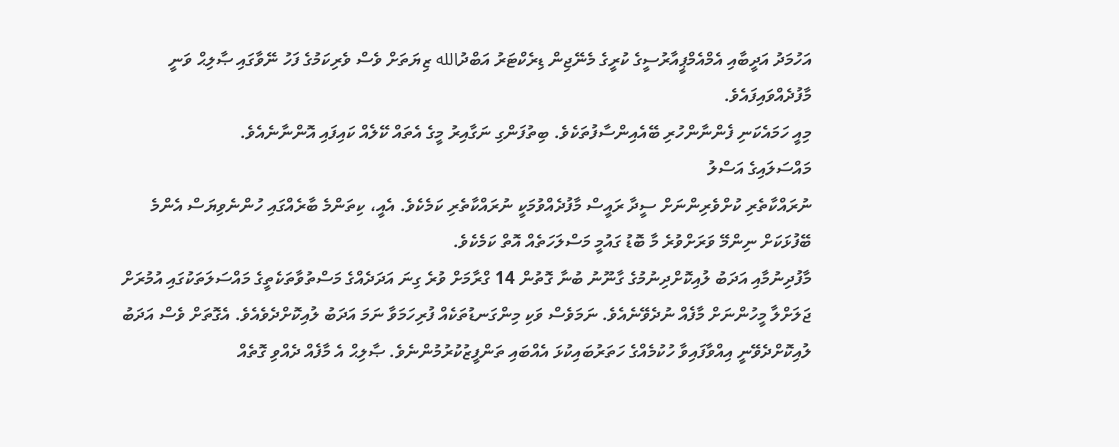އަހުމަދު އަދީބާއި އެމްއެމްޕީއާރުސީގެ ކުރީގެ މެނޭޖިން ޑިރެކްޓަރު އަބްދުالله ޒިޔަތަށް ވެސް ވެރިކަމުގެ ފަހު ނޭވާގައި ޞާލިޙް ވަނީ މާފުދެއްވައިފައެވެ.
މިއީ ހަމައެކަނި ފެންނާންހުރި ބޭއެއިންސާފުތަކެވެ. ބިތުފަންގި ނަގާއިރު މީގެ އެތައް ކޭލެއް ކައިފައި އޮންނާނެއެވެ.
މައްސަލައިގެ އަސްލު
ނުރައްކާތެރި ކުށްވެރިންނަށް ސީދާ ރައީސް މާފުދެއްވުމަކީ ނުރައްކާތެރި ކަމެކެވެ. އެއީ، ކިތަންމެ ބާރެއްގައި ހުންނެވިޔަސް އެންމެ ބޭފުޅަކަށް ނިންމޭ ވަރަށްވުރެ މާ ބޮޑު ގައުމީ މަސްލަހަތެއް އޮތް ކަމެކެވެ.
މާފުދިނުމާއި އަދަބު ލުއިކޮށްދިނުމުގެ ގާނޫނު ބުނާ ގޮތުން 14 ގްރާމަށް ވުރެ ގިނަ އަދަދެއްގެ މަސްތުވާތަކެތީގެ މައްސަލަތަކުގައި އުމުރަށް ޖަލަށްލާ މީހުންނަށް މާފެއް ނުދެވޭނެއެވެ. ނަމަވެސް ވަކި މިންގަނޑުތަކެއް ފުރިހަމަވާ ނަމަ އަދަބު ލުއިކޮށްދެވެއެވެ. އެގޮތަށް ވެސް އަދަބު ލުއިކޮށްދެވޭނީ އިއްވާފައިވާ ހުކުމެއްގެ ހަތަރުބައިކުޅަ އެއްބައި ތަންފީޒުކުރުމުންނެވެ. ޞާލިޙް އެ މާފެއް ދެއްވި ގޮތެއް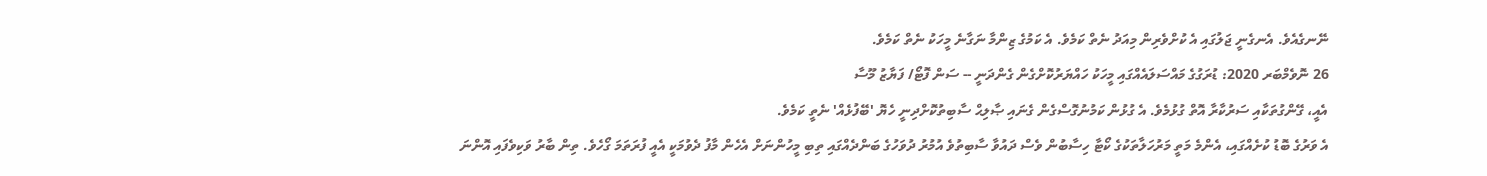ނޭނގެއެވެ. އެނގެނީ ޖަލުގައި އެ ކުށްވެރިން މިއަދު ނެތް ކަމެވެ. އެ ކަމުގެ ޒިންމާ ނަގާނެ މީހަކު ނެތް ކަމެވެ.
26 ނޮވެމްބަރ 2020: ޑުރަގުގެ މައްސަލައެއްގައި މީހަކު ހައްޔަރުކޮށްގެން ގެންދަނީ -- ސަން ފޮޓޯ/ ފަޔާޒު މޫސާ
އެއީ، ގޭންގުތަކާއި ސަރުކާރާ އޮތް ގުޅުމެވެ. އެ ގުޅުން ކަމުނުގޮސްގެން ގެނައި ޞާލިޙް ސާބިތުކޮށްދިނީ ހެޔޮ 'ބޭފުޅެއް' ނެތީ ކަމެވެ.
އެ ވަރުގެ ބޮޑު ކުށެއްގައި، އެންމެ މަތީ މަރުހަލާތަކުގެ ކޯޓާ ހިސާބުން ވެސް ދައުވާ ސާބިތުވެ އުމުރު ދުވަހުގެ ބަންދެއްގައި ތިބި މީހުންނަށް އެހެން މާފު ދެވުމަކީ އެއީ ފުރަތަމަ ގޯހެވެ. ތިން ބާރު ވަކިވެފައި އޮންނަ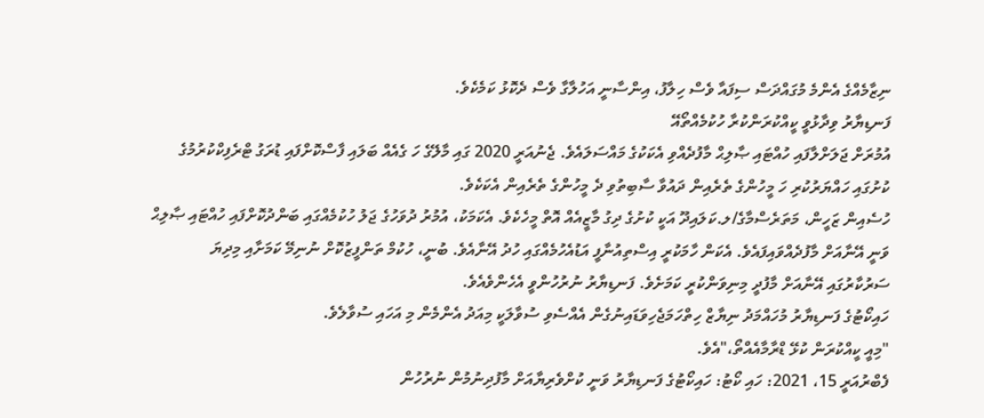ނިޒާމެއްގެ އެންމެ މުގައްދަސް ސިފައާ ވެސް ހިލާފު، އިންސާނީ އަހުލާގާ ވެސް ދެކޮޅު ކަމެކެވެ.
ފަނޑިޔާރު ވިދާޅުވީ ކީއްކުރަންކުރާ ހުކުމެއްތޯއޭ
އުމުރަށް ޖަލަށްލާފައި ހުއްޓައި ޞާލިޙް މާފުދެއްވި އެކަކުގެ މައްސަލައެވެ. ޖެނުއަރީ 2020 ގައި މާލޭގެ ހަ ގެއެއް ބަލައި ފާސްކޮށްފައި ޑުރަގު ޓްރެފިކްކުރުމުގެ ކުށުގައި ހައްޔަރުކުރި ހަ މީހުންގެ ތެރެއިން ދައުވާ ސާބިތުވި ދެ މީހުންގެ ތެރެއިން އެކަކެވެ.
ހުސެއިން ޒަހީން، މަތަރެސްމާގެ/ލ.ކަލައިދޫ އަކީ ކުށުގެ ދިގު މާޒީއެއް އޮތް މީހެކެވެ. އެކަމަކު، އުމުރު ދުވަހުގެ ޖަލު ހުކުމެއްގައި ބަންދުކޮށްފައި ހުއްޓައި ޞާލިޙް ވަނީ އޭނާއަށް މާފުދެއްވައިފައެވެ. އެކަން ހާމަކުރީ އިސްތިއުނާފީ އަޑުއެހުމެއްގައި ހުދު އޭނާއެވެ. ބުނީ، ހުކުމް ތަންފީޒުކޮށް ނުނިމޭ ކަމަށާއި މިދިޔަ ސަރުކާރުގައި އޭނާއަށް މާފުދީ މިނިވަންކުރީ ކަމަށެވެ. ފަނޑިޔާރު ނުރުހުންވީ އެހެންވެއެވެ.
ހައިކޯޓުގެ ފަނޑިޔާރު މުހައްމަދު ނިޔާޒް ހިތްހަމަޖެހިވަޑައިނުގެން އެއްސެވި ސުވާލަކީ މިއަދު އެންމެން މި އަހައި ސުވާލެވެ.
"މިއީ ކީއްކުރަން ކުޅޭ ޑްރާމާއެއްތޯ،"އެވެ.
ފެބްރުއަރީ 15، 2021: ހައި ކޯޓު: ހައިކޯޓުގެ ފަނޑިޔާރު ވަނީ ކުށްވެރިޔާއަށް މާފުދިނުމުން ނުރުހުން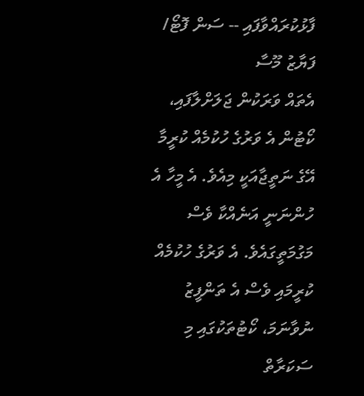ފާޅުކުރައްވާފައި -- ސަން ފޮޓޯ/ ފަޔާޒު މޫސާ
އެތައް ވަރަކުން ޖަލަށްލާފައި، ކޯޓުން އެ ވަރުގެ ހުކުމެއް ކުރީމާ އޭގެ ނަތީޖާއަކީ މިއެވެ. އެ މީހާ އެ ހުންނަނީ އަނެއްކާ ވެސް މަގުމަތީގައެވެ. އެ ވަރުގެ ހުކުމެއް ކުރީމައި ވެސް އެ ތަންފީޒު ނުވާނަމަ، ކޯޓުތަކުގައި މި ސަކަރާތް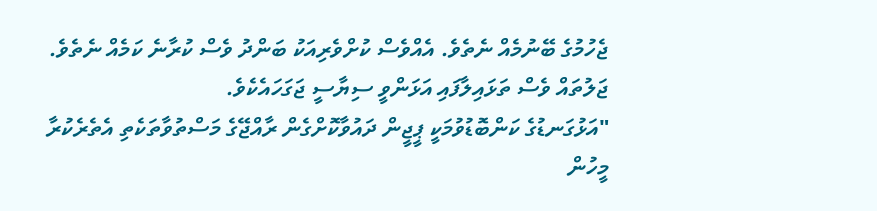ޖެހުމުގެ ބޭނުމެއް ނެތެވެ. އެއްވެސް ކުށްވެރިއަކު ބަންދު ވެސް ކުރާނެ ކަމެއް ނެތެވެ. ޖަލުތައް ވެސް ތަޅައިލާފައި އަޅަންވީ ސިޔާސީ ޖަގަހައެކެވެ.
"އަޅުގަނޑުގެ ކަންބޮޑުވުމަކީ ޕީޖީން ދައުވާކޮށްގެން ރާއްޖޭގެ މަސްތުވާތަކެތި އެތެރެކުރާ މީހުން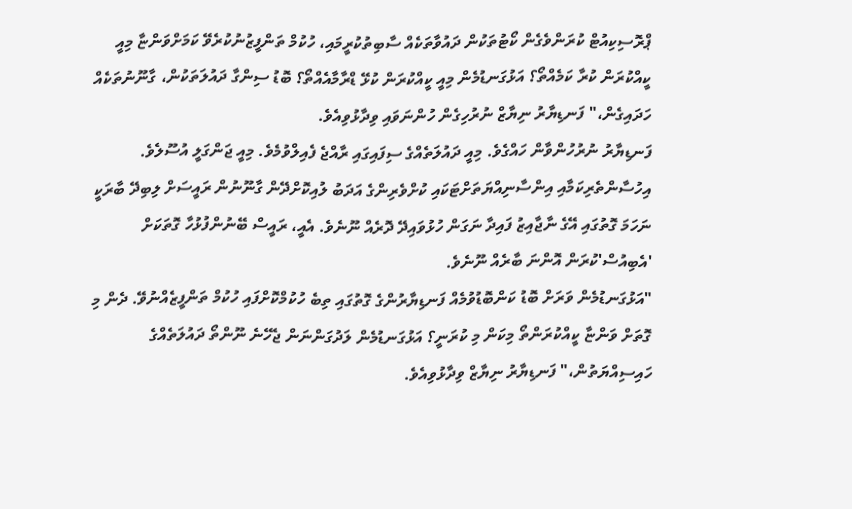ޕްރޮސިކިއުޓް ކުރަންވެގެން ކޯޓުތަކުން ދައުވާތަކެއް ސާބިތުކުރީމައި، ހުކުމް ތަންފީޒުނުކުރެވޭ ކަމަށްވަންޏާ މިއީ ކީއްކުރަން ކުރާ ކަމެއްތޯ؟ އަޅުގަނޑުމެން މިއީ ކީއްކުރަން ކުޅޭ ޑްރާމާއެއްތޯ؟ ބޮޑު ސިންގާ ދައުލަތަކުން، ގާނޫނުތަކެއް ހަދައިގެން،" ފަނޑިޔާރު ނިޔާޒް ނުރުހިގެން ހުންނަވައި ވިދާޅުވިއެވެ.
ފަނޑިޔާރު ނުރުހުންވާން ހައްގެވެ. މިއީ ދައުލަތެއްގެ ސިފައިގައި ރާއްޖެ ފެއިލްވުމެވެ. މިއީ ޖަންގަލީ އުސޫލެވެ.
އިހުސާންތެރިކަމާއި އިންސާނިއްޔަތަށްޓަކައި ކުށްވެރިންގެ އަދަބު ލުއިކޮށްދޭން ގާނޫނުން ރައީސަށް ލިބިދޭ ބާރަކީ ނަހަމަ ގޮތުގައި އޭގެ ނާޖާއިޒު ފައިދާ ނަގަން ހުޅުވައިދޭ ދޮރެއް ނޫނެވެ. އެއީ، ރައީސް ބޭނުންފުޅުހާ ގޮތަކަށް 'އެބިއުސް'ކުރަން އޮންނަ ބާރެއް ނޫނެވެ.
"އަޅުގަނޑުމެން ވަރަށް ބޮޑު ކަންބޮޑުވުމެއް ފަނޑިޔާރުންގެ ގޮތުގައި ތިބެ ހުކުމްކޮށްފައި ހުކުމް ތަންފީޒެއްނުވޭ. ދެން މި ގޮތަށް ވަންޏާ ކީއްކުރަންތޯ މިކަން މި ކުރަނީ؟ އަޅުގަނޑުމެން ލަދުގަންނަން ޖެހޭނެ ނޫންތޯ ދައުލަތެއްގެ ހައިސިއްޔަތުން،" ފަނޑިޔާރު ނިޔާޒް ވިދާޅުވިއެވެ.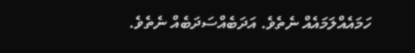ހަމައެއްލަމައެއް ނެތެވެ. އަދަބެއްސަދަބެއް ނެތެވެ.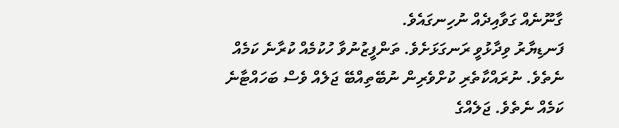ގާނޫނެއް ގަވާއިދެއް ނުހިނގައެވެ.
ފަނޑިޔާރު ވިދާޅުވީ ރަނގަޅަށެވެ. ތަންފީޒުނުވާ ހުކުމެއް ކުރާނެ ކަމެއް ނެތެވެ. ނުރައްކާތެރި ކުށްވެރިން ނުބޭތިއްބޭ ޖަލެއް ވެސް ބަހައްޓާނެ ކަމެއް ނެތެވެ. ޖަލެއްގެ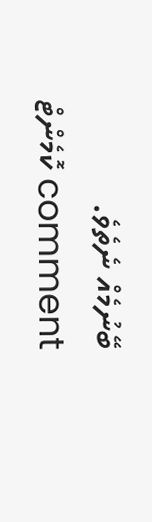ބޭނުމެއް ނެތެވެ.
comment ކޮމެންޓް